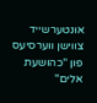אונטערשייד צווישן ווערסיעס פון "כהושעת אלים"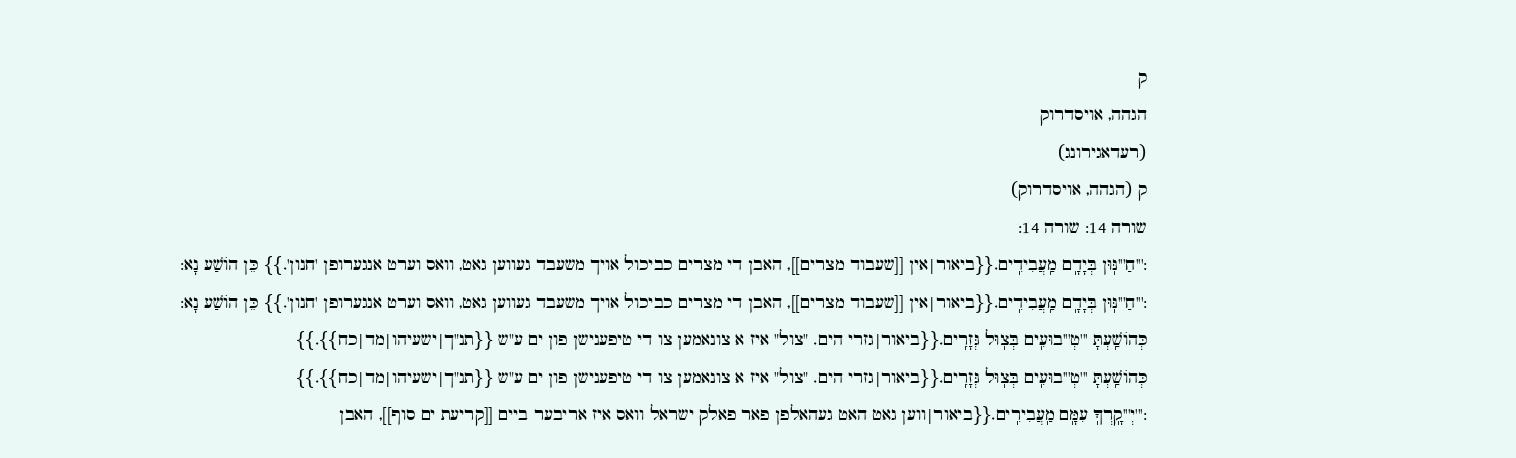ק
הגהה, אויסדרוק
(רעדאגירונג)
ק (הגהה, אויסדרוק)
שורה 14: שורה 14:
:'''חַ'''נּֽוּן בְּיָדָֽם מַֽעֲבִידִֽים.{{ביאור|אין [[שעבוד מצרים]], האבן די מצרים כביכול אויך משעבד געווען גאט, וואס וערט אנגערופן 'חנון'.}} כֵּן הוֹשַׁע נָא:
:'''חַ'''נּֽוּן בְּיָדָֽם מַֽעֲבִידִֽים.{{ביאור|אין [[שעבוד מצרים]], האבן די מצרים כביכול אויך משעבד געווען גאט, וואס וערט אנגערופן 'חנון'.}} כֵּן הוֹשַׁע נָא:
כְּהוֹשַֽׁעְתָּ '''טְ'''בוּעִֽים בְּצֽוּל גְּזָרִֽים.{{ביאור|גזרי הים. "צול" איז א צונאמען צו די טיפענישן פון ים ע"ש {{תנ"ך|ישעיהו|מד|כח}}.}}
כְּהוֹשַֽׁעְתָּ '''טְ'''בוּעִֽים בְּצֽוּל גְּזָרִֽים.{{ביאור|גזרי הים. "צול" איז א צונאמען צו די טיפענישן פון ים ע"ש {{תנ"ך|ישעיהו|מד|כח}}.}}
:'''יְ'''קָֽרְךָֽ עִמָּֽם מַֽעֲבִירִֽים.{{ביאור|ווען גאט האט געהאלפן פאר פאלק ישראל וואס איז אריבער ביים [[קריעת ים סוף]], האבן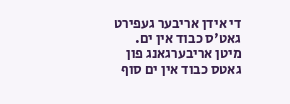די אידן אריבער געפירט גאט'ס כבוד אין ים. מיטן אריבערגאנג פון גאטס כבוד אין ים סוף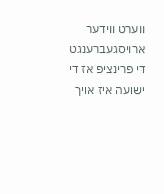ווערט ווידער ארויסגעברענגט די פרינציפ אז די ישועה איז אויך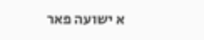א ישועה פאר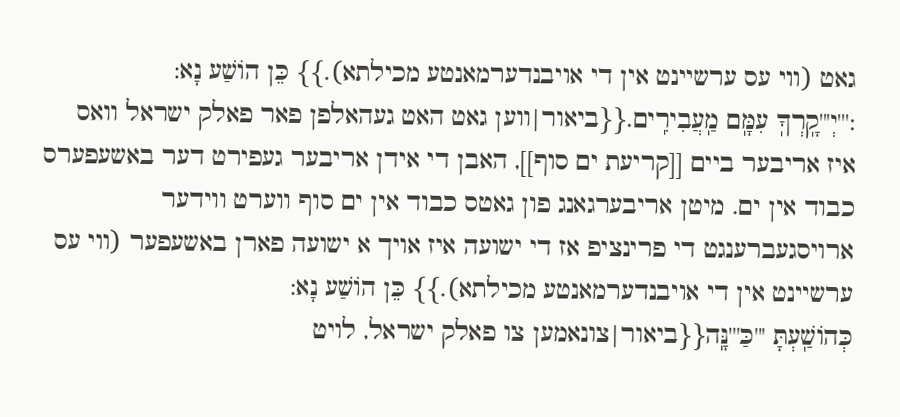גאט (ווי עס ערשיינט אין די אויבנדערמאנטע מכילתא).}} כֵּן הוֹשַׁע נָא:
:'''יְ'''קָֽרְךָֽ עִמָּֽם מַֽעֲבִירִֽים.{{ביאור|ווען גאט האט געהאלפן פאר פאלק ישראל וואס איז אריבער ביים [[קריעת ים סוף]], האבן די אידן אריבער געפירט דער באשעפערס כבוד אין ים. מיטן אריבערגאנג פון גאטס כבוד אין ים סוף ווערט ווידער ארויסגעברענגט די פרינציפ אז די ישועה איז אויך א ישועה פארן באשעפער (ווי עס ערשיינט אין די אויבנדערמאנטע מכילתא).}} כֵּן הוֹשַׁע נָא:
כְּהוֹשַֽׁעְתָּ '''כַּ'''נָּֽה{{ביאור|צונאמען צו פאלק ישראל, לויט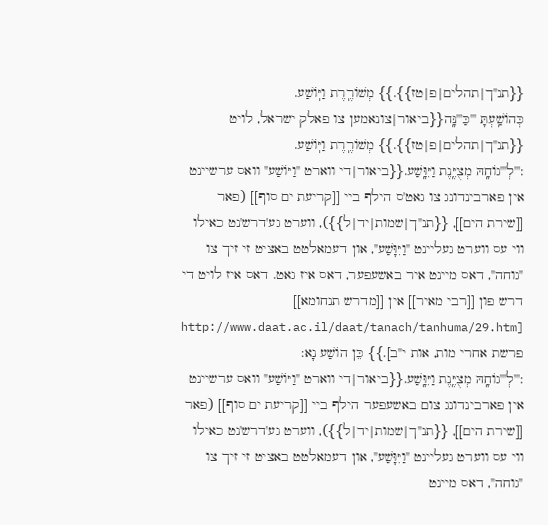{{תנ"ך|תהלים|פ|טז}}.}} מְשׁוֹרֶֽרֶת וַיּֽוֹשַׁע.
כְּהוֹשַֽׁעְתָּ '''כַּ'''נָּֽה{{ביאור|צונאמען צו פאלק ישראל, לויט {{תנ"ך|תהלים|פ|טז}}.}} מְשׁוֹרֶֽרֶת וַיּֽוֹשַׁע.
:'''לְ'''גוֹחָֽהּ מְצֻיֶּֽנֶת וַיִּוָּֽשַׁע.{{ביאור|די ווארט "וַיּוֹשַׁע" וואס ערשיינט אין פארבינדונג צו גאט'ס הילף ביי [[קריעת ים סוף]] (פאר [[שירת הים]], {{תנ"ך|שמות|יד|ל}}), ווערט גע'דרש'נט כאילו ווי עס ווערט געליינט "וַיִּוָּשַׁע", און דעמאלטט באציט זי זיך צו "גוחה", דאס מיינט איר באשעפער, דאס איז גאט. דאס איז לויט די דרש פון [[רבי מאיר]] אין [[מדרש תנחומא]] [http://www.daat.ac.il/daat/tanach/tanhuma/29.htm פרשת אחרי מות, אות י"ב].}} כֵּן הוֹשַׁע נָא:
:'''לְ'''גוֹחָֽהּ מְצֻיֶּֽנֶת וַיִּוָּֽשַׁע.{{ביאור|די ווארט "וַיּוֹשַׁע" וואס ערשיינט אין פארבינדונג צום באשעפער הילף ביי [[קריעת ים סוף]] (פאר [[שירת הים]], {{תנ"ך|שמות|יד|ל}}), ווערט גע'דרש'נט כאילו ווי עס ווערט געליינט "וַיִּוָּשַׁע", און דעמאלטט באציט זי זיך צו "גוחה", דאס מיינט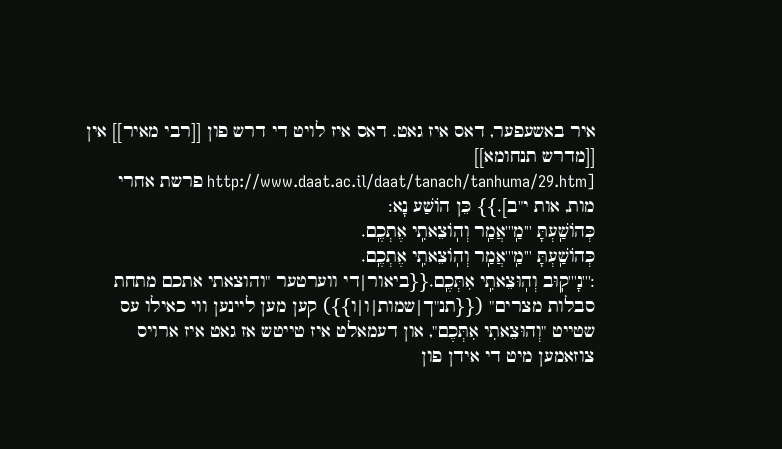איר באשעפער, דאס איז גאט. דאס איז לויט די דרש פון [[רבי מאיר]] אין [[מדרש תנחומא]] [http://www.daat.ac.il/daat/tanach/tanhuma/29.htm פרשת אחרי מות, אות י"ב].}} כֵּן הוֹשַׁע נָא:
כְּהוֹשַֽׁעְתָּ '''מַֽ'''אֲמַֽר וְהֽוֹצֵאתִֽי אֶתְכֶֽם.
כְּהוֹשַֽׁעְתָּ '''מַֽ'''אֲמַֽר וְהֽוֹצֵאתִֽי אֶתְכֶֽם.
:'''נָ'''קֽוּב וְהֽוּצֵאתִֽי אִתְּכֶֽם.{{ביאור|די ווערטער "והוצאתי אתכם מתחת סבלות מצרים" ({{תנ"ך|שמות|ו|ו}}) קען מען ליינען ווי כאילו עס שטייט "וְהוּצֵאתִי אִתְּכֶם", און דעמאלט איז טייטש אז גאט איז ארויס צוזאמען מיט די אידן פון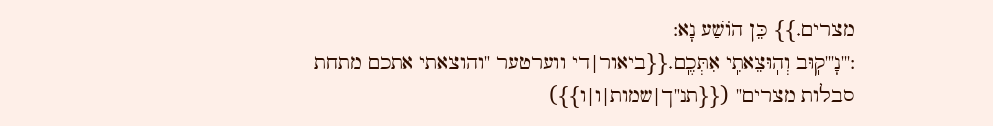מצרים.}} כֵּן הוֹשַׁע נָא:
:'''נָ'''קֽוּב וְהֽוּצֵאתִֽי אִתְּכֶֽם.{{ביאור|די ווערטער "והוצאתי אתכם מתחת סבלות מצרים" ({{תנ"ך|שמות|ו|ו}})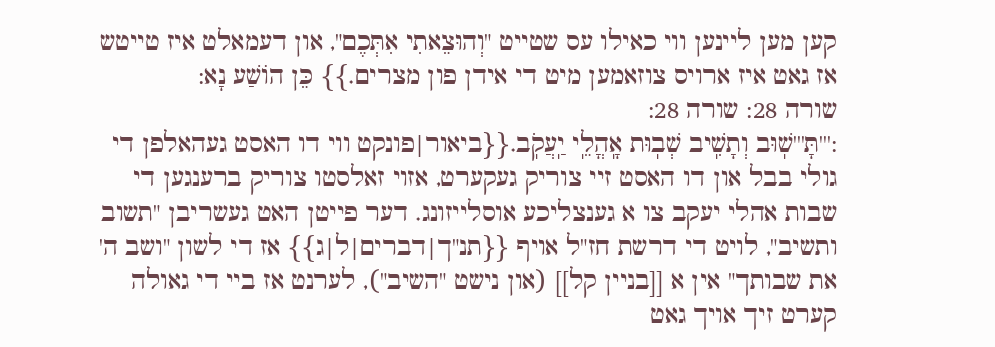קען מען ליינען ווי כאילו עס שטייט "וְהוּצֵאתִי אִתְּכֶם", און דעמאלט איז טייטש אז גאט איז ארויס צוזאמען מיט די אידן פון מצרים.}} כֵּן הוֹשַׁע נָא:
שורה 28: שורה 28:
:'''תָּ'''שֽׁוּב וְתָשִֽׁיב שְׁבֽוּת אָֽהֳלֵֽי יַֽעֲקֹֽב.{{ביאור|פונקט ווי דו האסט געהאלפן די גולי בבל און דו האסט זיי צוריק געקערט, אזוי זאלסטו צוריק ברענגען די שבות אהלי יעקב צו א גענצליכע אוסלייזונג. דער פייטן האט געשריבן "תשוב ותשיב", לויט די דרשת חז"ל אויף {{תנ"ך|דברים|ל|ג}} אז די לשון "ושב ה' את שבותך" אין א [[בניין קל]] (און נישט "השיב"), לערנט אז ביי די גאולה קערט זיך אויך גאט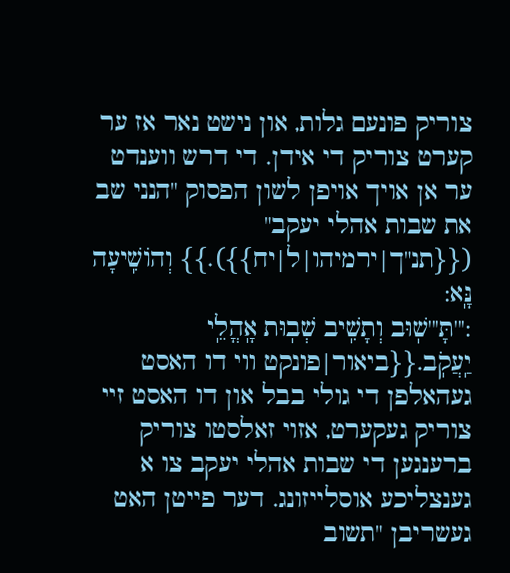צוריק פונעם גלות, און נישט נאר אז ער קערט צוריק די אידן. די דרש ווענדט ער אן אויך אויפן לשון הפסוק "הנני שב את שבות אהלי יעקב" ({{תנ"ך|ירמיהו|ל|יח}}).}} וְהוֹשִֽׁיעָה נָּֽא:
:'''תָּ'''שֽׁוּב וְתָשִֽׁיב שְׁבֽוּת אָֽהֳלֵֽי יַֽעֲקֹֽב.{{ביאור|פונקט ווי דו האסט געהאלפן די גולי בבל און דו האסט זיי צוריק געקערט, אזוי זאלסטו צוריק ברענגען די שבות אהלי יעקב צו א גענצליכע אוסלייזונג. דער פייטן האט געשריבן "תשוב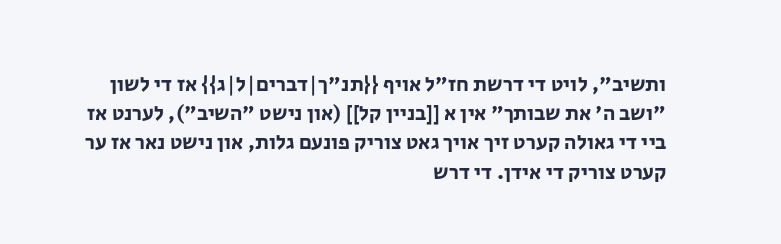ותשיב", לויט די דרשת חז"ל אויף {{תנ"ך|דברים|ל|ג}} אז די לשון "ושב ה' את שבותך" אין א [[בניין קל]] (און נישט "השיב"), לערנט אז ביי די גאולה קערט זיך אויך גאט צוריק פונעם גלות, און נישט נאר אז ער קערט צוריק די אידן. די דרש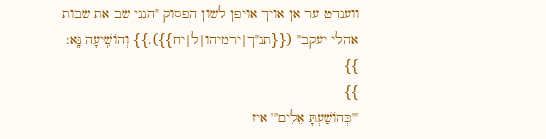ווענדט ער אן אויך אויפן לשון הפסוק "הנני שב את שבות אהלי יעקב" ({{תנ"ך|ירמיהו|ל|יח}}).}} וְהוֹשִֽׁיעָה נָּֽא:
}}
}}
'''כְּהוֹשַׁעְתָּ אֵלִים''' איז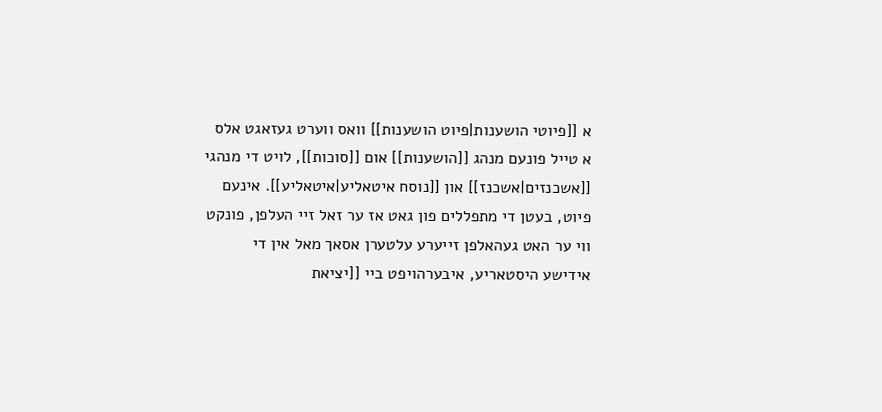א [[פיוטי הושענות|פיוט הושענות]] וואס ווערט געזאגט אלס א טייל פונעם מנהג [[הושענות]] אום [[סוכות]], לויט די מנהגי [[אשכנזים|אשכנז]] און [[נוסח איטאליע|איטאליע]]. אינעם פיוט, בעטן די מתפללים פון גאט אז ער זאל זיי העלפן, פונקט ווי ער האט געהאלפן זייערע עלטערן אסאך מאל אין די אידישע היסטאריע, איבערהויפט ביי [[יציאת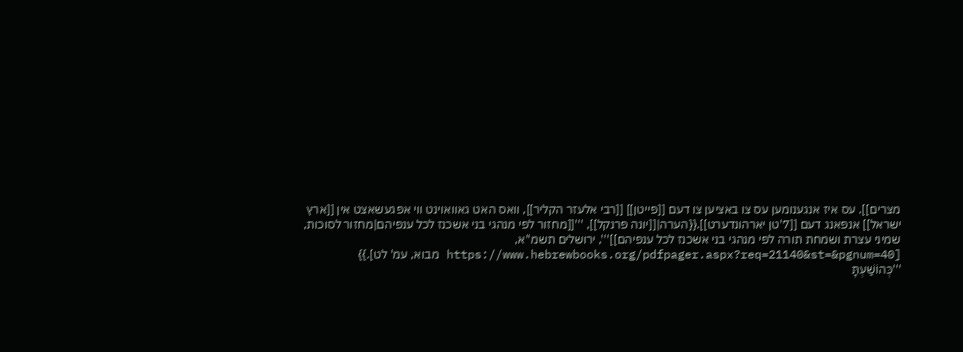מצרים]]. עס איז אנגענומען עס צו באציען צו דעם [[פייטן]] [[רבי אלעזר הקליר]], וואס האט גאוואוינט ווי אפגעשאצט אין [[ארץ ישראל]] אנפאנג דעם [[7'טן יארהונדערט]].{{הערה|[[יונה פרנקל]], '''[[מחזור לפי מנהגי בני אשכנז לכל ענפיהם|מחזור לסוכות, שמיני עצרת ושמחת תורה לפי מנהגי בני אשכנז לכל ענפיהם]]''', ירושלים תשמ"א, [https://www.hebrewbooks.org/pdfpager.aspx?req=21140&st=&pgnum=40 מבוא, עמ' לט].}}
'''כְּהוֹשַׁעְתָּ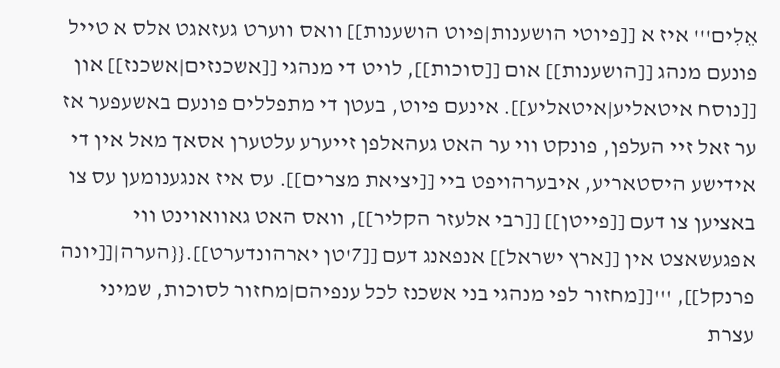אֵלִים''' איז א [[פיוטי הושענות|פיוט הושענות]] וואס ווערט געזאגט אלס א טייל פונעם מנהג [[הושענות]] אום [[סוכות]], לויט די מנהגי [[אשכנזים|אשכנז]] און [[נוסח איטאליע|איטאליע]]. אינעם פיוט, בעטן די מתפללים פונעם באשעפער אז ער זאל זיי העלפן, פונקט ווי ער האט געהאלפן זייערע עלטערן אסאך מאל אין די אידישע היסטאריע, איבערהויפט ביי [[יציאת מצרים]]. עס איז אנגענומען עס צו באציען צו דעם [[פייטן]] [[רבי אלעזר הקליר]], וואס האט גאוואוינט ווי אפגעשאצט אין [[ארץ ישראל]] אנפאנג דעם [[7'טן יארהונדערט]].{{הערה|[[יונה פרנקל]], '''[[מחזור לפי מנהגי בני אשכנז לכל ענפיהם|מחזור לסוכות, שמיני עצרת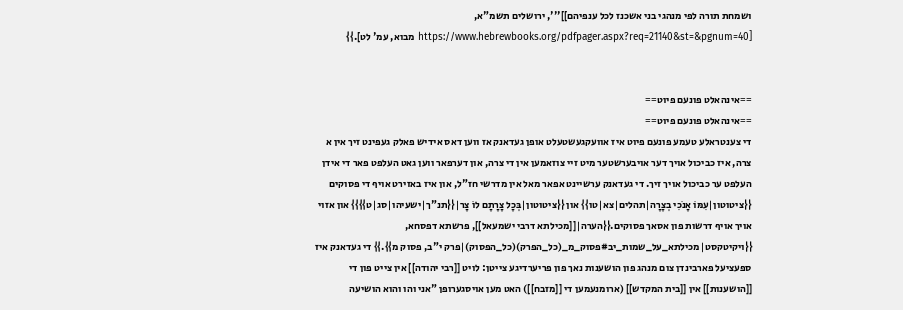ושמחת תורה לפי מנהגי בני אשכנז לכל ענפיהם]]''', ירושלים תשמ"א, [https://www.hebrewbooks.org/pdfpager.aspx?req=21140&st=&pgnum=40 מבוא, עמ' לט].}}


==אינהאלט פונעם פיוט==
==אינהאלט פונעם פיוט==
די צענטראלע טעמע פונעם פיוט איז אוועקגעשטעלט אופן געדאנק אז ווען דאס אידיש פאלק געפינט זיך אין א צרה, איז כביכול אויך דער אויבערשטער מיט זיי צוזאמען אין די צרה, און דערפאר ווען גאט העלפט פאר די אידן העלפט ער כביכול אויך זיך. די געדאנק ערשיינט אפאר מאל אין מדרשי חז"ל, און איז באזירט אויף די פסוקים {{ציטוטון|עִמּוֹ אָנֹכִי בְצָרָה|תהלים|צא|טו}} און {{ציטוטון|בְּכָל צָרָתָם לוֹ צָר|{{תנ"ך|ישעיהו|סג|ט}}}} און אזוי אויך אויף דרשות פון אסאך פסוקים.{{הערה|[[מכילתא דרבי ישמעאל]], פרשתא דפסחא, {{ויקיטקסט|מכילתא_על_שמות_יב#פסוק_מ_(כל_הפרק)(כל_הפסוק)|פרק י"ב, פסוק מ}}.}} די געדאנק איז ספעציעל פארבינדן צום מנהג פון הושענות נאך פון פריערדיגע צייטן: לויט [[רבי יהודה]] אין צייט פון די [[הושענות]] אין [[בית המקדש]] (ארומנעמען די [[מזבח]]) האט מען אויסגערופן "אני והו והוא הושיעה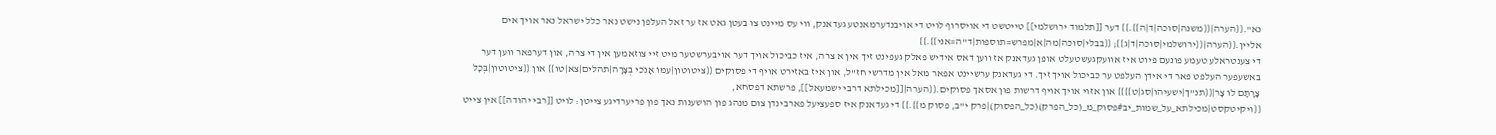נא".{{הערה|{{משנה|סוכה|ד|ה}}.}} דער [[תלמוד ירושלמי]] טייטשט די אויסרוף לויט די אויבנדערמאנטע געדאנק, ווי עס מיינט צו בעטן גאט אז ער זאל העלפן נישט נאר כלל ישראל נאר אויך אים אליין.{{הערה|{{ירושלמי|סוכה|ד|ג}}; {{בבלי|סוכה|מה|א|מפרש=תוספות|ד"ה=אני}}.}}
די צענטראלע טעמע פונעם פיוט איז אוועקגעשטעלט אופן געדאנק אז ווען דאס אידיש פאלק געפינט זיך אין א צרה, איז כביכול אויך דער אויבערשטער מיט זיי צוזאמען אין די צרה, און דערפאר ווען דער באשעפער העלפט פאר די אידן העלפט ער כביכול אויך זיך. די געדאנק ערשיינט אפאר מאל אין מדרשי חז"ל, און איז באזירט אויף די פסוקים {{ציטוטון|עִמּוֹ אָנֹכִי בְצָרָה|תהלים|צא|טו}} און {{ציטוטון|בְּכָל צָרָתָם לוֹ צָר|{{תנ"ך|ישעיהו|סג|ט}}}} און אזוי אויך אויף דרשות פון אסאך פסוקים.{{הערה|[[מכילתא דרבי ישמעאל]], פרשתא דפסחא, {{ויקיטקסט|מכילתא_על_שמות_יב#פסוק_מ_(כל_הפרק)(כל_הפסוק)|פרק י"ב, פסוק מ}}.}} די געדאנק איז ספעציעל פארבינדן צום מנהג פון הושענות נאך פון פריערדיגע צייטן: לויט [[רבי יהודה]] אין צייט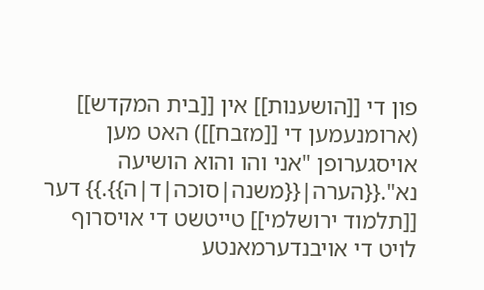פון די [[הושענות]] אין [[בית המקדש]] (ארומנעמען די [[מזבח]]) האט מען אויסגערופן "אני והו והוא הושיעה נא".{{הערה|{{משנה|סוכה|ד|ה}}.}} דער [[תלמוד ירושלמי]] טייטשט די אויסרוף לויט די אויבנדערמאנטע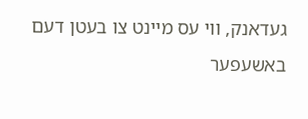געדאנק, ווי עס מיינט צו בעטן דעם באשעפער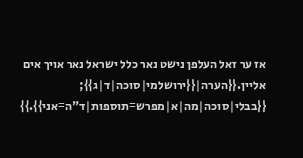אז ער זאל העלפן נישט נאר כלל ישראל נאר אויך אים אליין.{{הערה|{{ירושלמי|סוכה|ד|ג}}; {{בבלי|סוכה|מה|א|מפרש=תוספות|ד"ה=אני}}.}}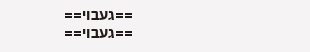==געבוי==
==געבוי==